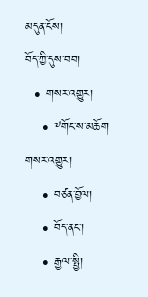མདུན་ངོས།
བོད་ཀྱི་དུས་བབ།
  • གསར་འགྱུར།
    • ༸གོང་ས་མཆོག གསར་འགྱུར།
    • བཙན་བྱོལ།
    • བོད་ནང་།
    • རྒྱལ་སྤྱི།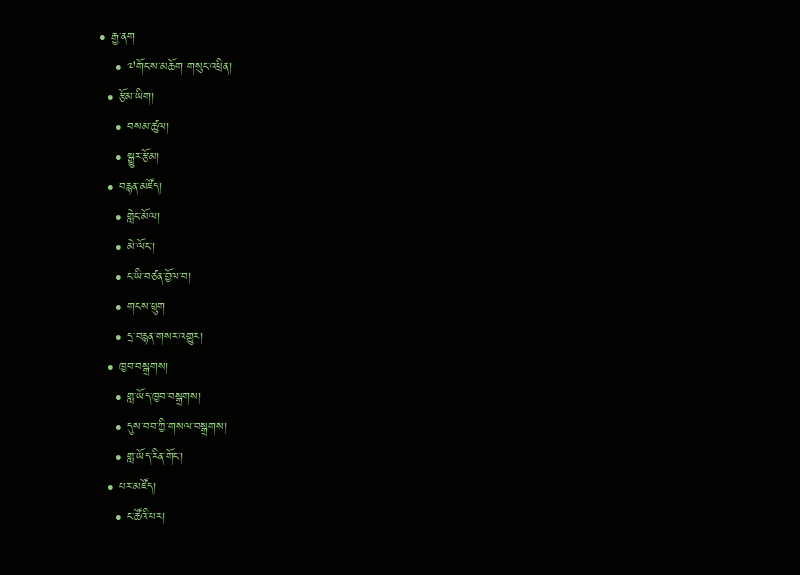• རྒྱ་ནག
    • ༧གོང་ས་མཆོག གསུང་འཕྲིན།
  • རྩོམ་ཡིག།
    • བསམ་ཚུལ།
    • སྒྱུར་རྩོམ།
  • བརྙན་མཛོད།
    • གླེང་མོལ།
    • མེ་ལོང་།
    • ང་ཡི་བཙན་བྱོལ་བ།
    • གངས་ཕྲུག
    • དྲ་བརྙན་གསར་འགྱུར།
  • ཁྱབ་བསྒྲགས།
    • གླ་ཡོད་ཁྱབ་བསྒྲགས།
    • དུས་བབ་ཀྱི་གསལ་བསྒྲགས།
    • གླ་ཡོད་རིན་གོང་།
  • པར་མཛོད།
    • ང་ཚོའི་པར།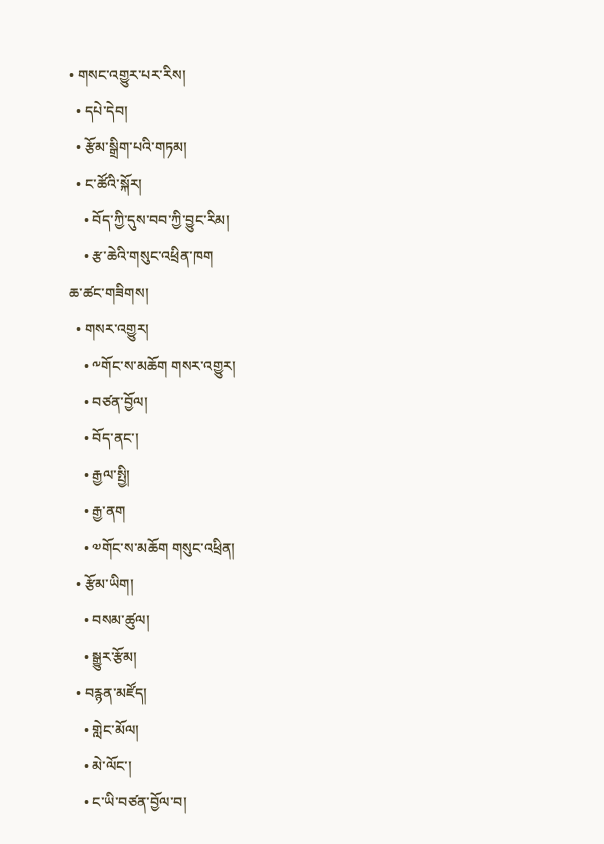• གསང་འགྱུར་པར་རིས།
  • དཔེ་དེབ།
  • རྩོམ་སྒྲིག་པའི་གཏམ།
  • ང་ཚོའི་སྐོར།
    • བོད་ཀྱི་དུས་བབ་ཀྱི་བྱུང་རིམ།
    • རྩ་ཆེའི་གསུང་འཕྲིན་ཁག
ཆ་ཚང་གཟིགས།
  • གསར་འགྱུར།
    • ༸གོང་ས་མཆོག གསར་འགྱུར།
    • བཙན་བྱོལ།
    • བོད་ནང་།
    • རྒྱལ་སྤྱི།
    • རྒྱ་ནག
    • ༧གོང་ས་མཆོག གསུང་འཕྲིན།
  • རྩོམ་ཡིག།
    • བསམ་ཚུལ།
    • སྒྱུར་རྩོམ།
  • བརྙན་མཛོད།
    • གླེང་མོལ།
    • མེ་ལོང་།
    • ང་ཡི་བཙན་བྱོལ་བ།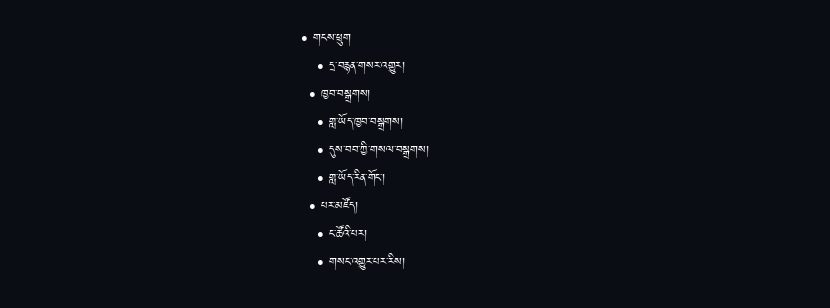• གངས་ཕྲུག
    • དྲ་བརྙན་གསར་འགྱུར།
  • ཁྱབ་བསྒྲགས།
    • གླ་ཡོད་ཁྱབ་བསྒྲགས།
    • དུས་བབ་ཀྱི་གསལ་བསྒྲགས།
    • གླ་ཡོད་རིན་གོང་།
  • པར་མཛོད།
    • ང་ཚོའི་པར།
    • གསང་འགྱུར་པར་རིས།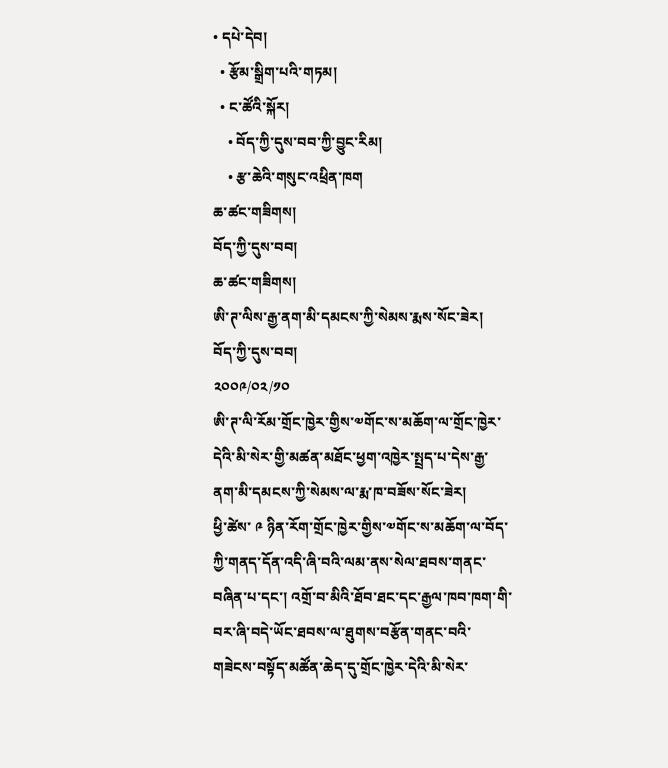• དཔེ་དེབ།
  • རྩོམ་སྒྲིག་པའི་གཏམ།
  • ང་ཚོའི་སྐོར།
    • བོད་ཀྱི་དུས་བབ་ཀྱི་བྱུང་རིམ།
    • རྩ་ཆེའི་གསུང་འཕྲིན་ཁག
ཆ་ཚང་གཟིགས།
བོད་ཀྱི་དུས་བབ།
ཆ་ཚང་གཟིགས།
ཨི་ཊ་ལིས་རྒྱ་ནག་མི་དམངས་ཀྱི་སེམས་རྨས་སོང་ཟེར།
བོད་ཀྱི་དུས་བབ།
༢༠༠༩/༠༢/༡༠
ཨི་ཊ་ལི་རོམ་གྲོང་ཁྱེར་གྱིས་༧གོང་ས་མཆོག་ལ་གྲོང་ཁྱེར་དེའི་མི་སེར་གྱི་མཚན་མཐོང་ཕྱག་འཁྱེར་སྤྲད་པ་དེས་རྒྱ་ནག་མི་དམངས་ཀྱི་སེམས་ལ་རྨ་ཁ་བཟོས་སོང་ཟེར།
ཕྱི་ཚེས་ ༩ ཉིན་རོག་གྲོང་ཁྱེར་གྱིས་༧གོང་ས་མཆོག་ལ་བོད་ཀྱི་གནད་དོན་འདི་ཞི་བའི་ལམ་ནས་སེལ་ཐབས་གནང་བཞིན་པ་དང་། འགྲོ་བ་མིའི་ཐོབ་ཐང་དང་རྒྱལ་ཁབ་ཁག་གི་བར་ཞི་བདེ་ཡོང་ཐབས་ལ་ཐུགས་བརྩོན་གནང་བའི་གཟེངས་བསྟོད་མཚོན་ཆེད་དུ་གྲོང་ཁྱེར་དེའི་མི་སེར་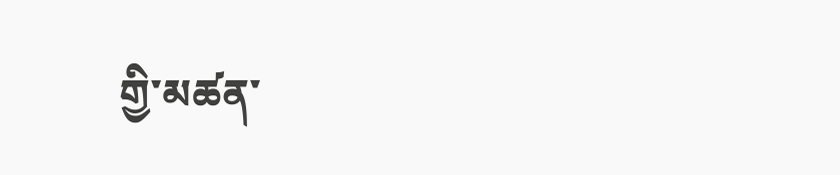གྱི་མཚན་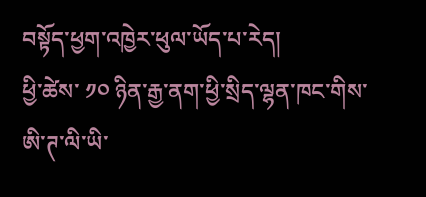བསྟོད་ཕྱག་འཁྱེར་ཕུལ་ཡོད་པ་རེད།
ཕྱི་ཚེས་ ༡༠ ཉིན་རྒྱ་ནག་ཕྱི་སྲིད་ལྷན་ཁང་གིས་ཨི་ཊ་ལི་ཡི་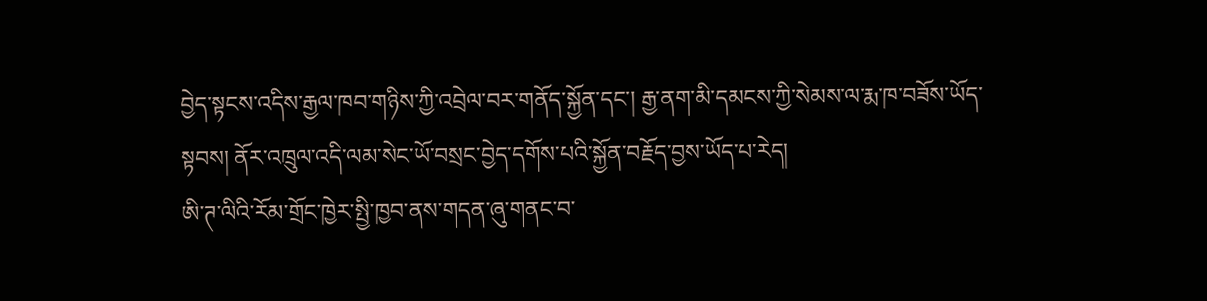བྱེད་སྟངས་འདིས་རྒྱལ་ཁབ་གཉིས་ཀྱི་འབྲེལ་བར་གནོད་སྐྱོན་དང་། རྒྱ་ནག་མི་དམངས་ཀྱི་སེམས་ལ་རྨ་ཁ་བཟོས་ཡོད་སྟབས། ནོར་འཁྲུལ་འདི་ལམ་སེང་ཡོ་བསྲང་བྱེད་དགོས་པའི་སྐྱོན་བརྗོད་བྱས་ཡོད་པ་རེད།
ཨི་ཊ་ལིའི་རོམ་གྲོང་ཁྱེར་སྤྱི་ཁྱབ་ནས་གདན་ཞུ་གནང་བ་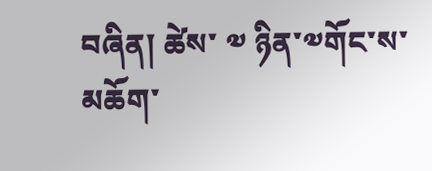བཞིན། ཚེས་ ༧ ཉིན་༧གོང་ས་མཆོག་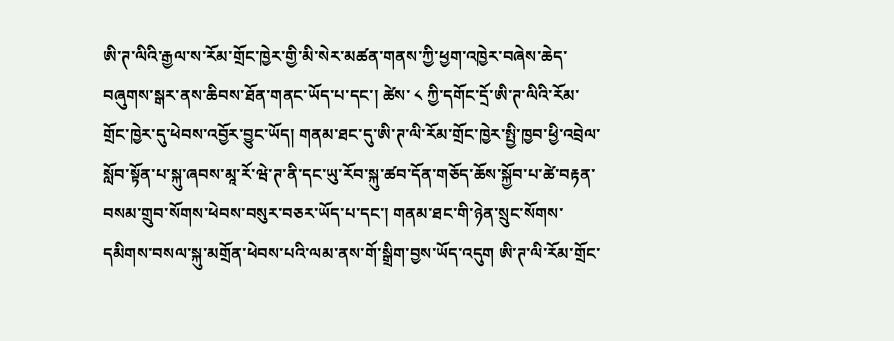ཨི་ཊ་ལིའི་རྒྱལ་ས་རོམ་གྲོང་ཁྱེར་གྱི་མི་སེར་མཚན་གནས་ཀྱི་ཕྱག་འཁྱེར་བཞེས་ཆེད་བཞུགས་སྒར་ནས་ཆིབས་ཐོན་གནང་ཡོད་པ་དང་། ཚེས་ ༨ ཀྱི་དགོང་དྲོ་ཨི་ཊ་ལིའི་རོམ་གྲོང་ཁྱེར་དུ་ཕེབས་འབྱོར་བྱུང་ཡོད། གནམ་ཐང་དུ་ཨི་ཊ་ལི་རོམ་གྲོང་ཁྱེར་སྤྱི་ཁྱབ་ཕྱི་འབྲེལ་སློབ་སྟོན་པ་སྐུ་ཞབས་མཱ་རོ་ཝེ་ཊ་ནི་དང་ཡུ་རོབ་སྐུ་ཚབ་དོན་གཅོད་ཆོས་སྐྱོབ་པ་ཚེ་བརྟན་བསམ་གྲུབ་སོགས་ཕེབས་བསུར་བཅར་ཡོད་པ་དང་། གནམ་ཐང་གི་ཉེན་སྲུང་སོགས་དམིགས་བསལ་སྐུ་མགྲོན་ཕེབས་པའི་ལམ་ནས་གོ་སྒྲིག་བྱས་ཡོད་འདུག ཨི་ཊ་ལི་རོམ་གྲོང་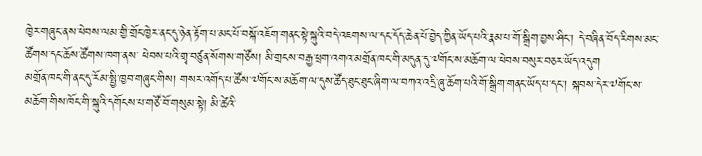ཁྱེར་གཞུང་ནས་ཕེབས་ལམ་གྱི་གྲོང་ཁྱེར་ནང་དུ་ཉེན་རྟོག་པ་མང་པོ་བསྐོ་འཇོག་གནང་སྟེ་སྐུའི་བདེ་འཇགས་ལ་དང་དོད་ཆེན་པོ་བྱེད་ཀྱིན་ཡོད་པའི་རྣམ་པ་གོ་སྒྲིག་བྱས་ཤིང་། དེ་བཞིན་བོད་རིགས་མང་ཚོགས་དང་ཆོས་ཚོགས་ཁག་ནས་ ཕེབས་པའི་གྲྭ་བཙུན་སོགས་གཙོས། མི་གྲངས་བརྒྱ་ཕྲག་འགའ་མགྲོན་ཁང་གི་མདུན་དུ་༧གོང་ས་མཆོག་ལ་ཕེབས་བསུར་བཅར་ཡོད་འདུག
མགྲོན་ཁང་གི་ནང་དུ་རོམ་སྤྱི་ཁྱབ་གཞུང་གིས། གསར་འགོད་པ་ཚོས་༧གོང་ས་མཆོག་ལ་དུས་ཚོད་ཐུང་ཐུང་ཞིག་ལ་བཀའ་འདྲི་ཞུ་ཆོག་པའི་གོ་སྒྲིག་གནང་ཡོད་པ་དང་། སྐབས་དེར་༧གོང་ས་མཆོག་གིས་ཁོང་གི་སྐུའི་དགོངས་པ་གཙོ་བོ་གསུམ་སྟེ། མི་ཚེའི་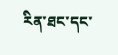རིན་ཐང་དང་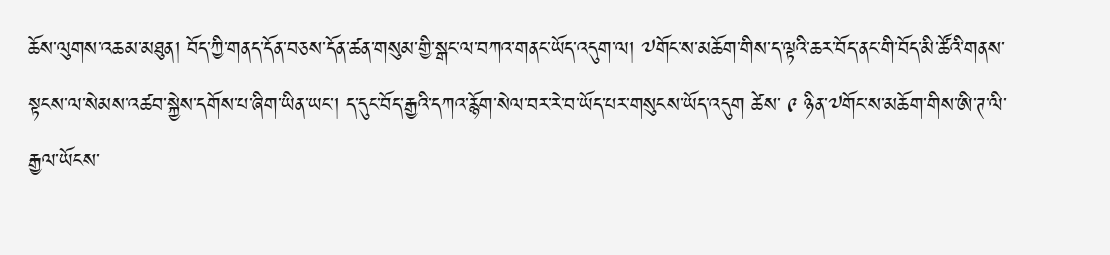ཆོས་ལུགས་འཆམ་མཐུན། བོད་ཀྱི་གནད་དོན་བཅས་དོན་ཚན་གསུམ་གྱི་སྒང་ལ་བཀའ་གནང་ཡོད་འདུག་ལ། ༧གོང་ས་མཆོག་གིས་ད་ལྟའི་ཆར་བོད་ནང་གི་བོད་མི་ཚོའི་གནས་སྟངས་ལ་སེམས་འཚབ་སྐྱེས་དགོས་པ་ཞིག་ཡིན་ཡང་། ད་དུང་བོད་རྒྱའི་དཀའ་རྙོག་སེལ་བར་རེ་བ་ཡོད་པར་གསུངས་ཡོད་འདུག ཚེས་ ༩ ཉིན་༧གོང་ས་མཆོག་གིས་ཨི་ཊ་ལི་རྒྱལ་ཡོངས་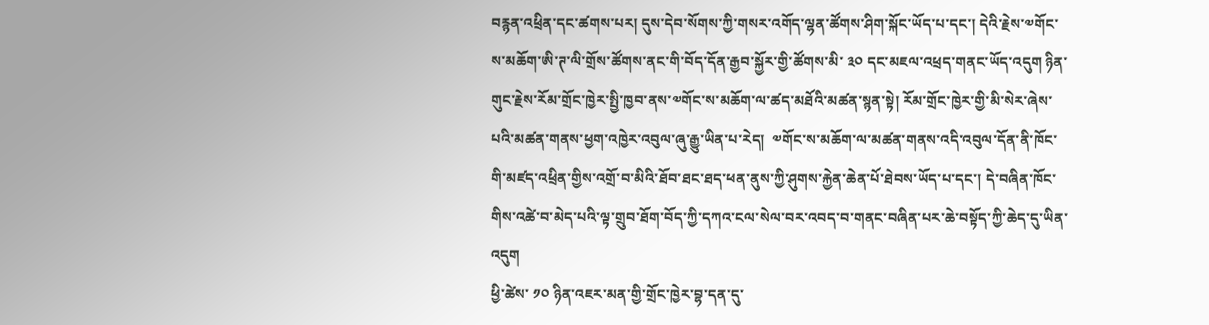བརྙན་འཕྲིན་དང་ཚགས་པར། དུས་དེབ་སོགས་ཀྱི་གསར་འགོད་ལྷན་ཚོགས་ཤིག་སྐོང་ཡོད་པ་དང་། དེའི་རྗེས་༧གོང་ས་མཆོག་ཨི་ཊ་ལི་གྲོས་ཚོགས་ནང་གི་བོད་དོན་རྒྱབ་སྐྱོར་གྱི་ཚོགས་མི་ ༣༠ དང་མཇལ་འཕྲད་གནང་ཡོད་འདུག ཉིན་གུང་རྗེས་རོམ་གྲོང་ཁྱེར་སྤྱི་ཁྱབ་ནས་༧གོང་ས་མཆོག་ལ་ཚད་མཐོའི་མཚན་སྙན་སྟེ། རོམ་གྲོང་ཁྱེར་གྱི་མི་སེར་ཞེས་པའི་མཚན་གནས་ཕྱག་འཁྱེར་འབུལ་ཞུ་རྒྱུ་ཡིན་པ་རེད།  ༧གོང་ས་མཆོག་ལ་མཚན་གནས་འདི་འབུལ་དོན་ནི་ཁོང་གི་མཛད་འཕྲིན་གྱིས་འགྲོ་བ་མིའི་ཐོབ་ཐང་ཐད་ཕན་ནུས་ཀྱི་ཤུགས་རྐྱེན་ཆེན་པོ་ཐེབས་ཡོད་པ་དང་། དེ་བཞིན་ཁོང་གིས་འཚེ་བ་མེད་པའི་ལྟ་གྲུབ་ཐོག་བོད་ཀྱི་དཀའ་ངལ་སེལ་བར་འབད་བ་གནང་བཞིན་པར་ཆེ་བསྟོད་ཀྱི་ཆེད་དུ་ཡིན་འདུག
ཕྱི་ཚེས་ ༡༠ ཉིན་འཇར་མན་གྱི་གྲོང་ཁྱེར་བྷ་དན་དུ་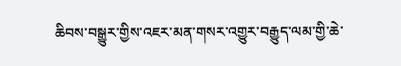ཆིབས་བསྒྱུར་གྱིས་འཇར་མན་གསར་འགྱུར་བརྒྱུད་ལམ་གྱི་ཆེ་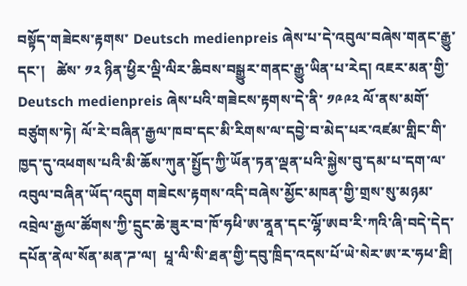བསྟོད་གཟེངས་རྟགས་ Deutsch medienpreis ཞེས་པ་དེ་འབུལ་བཞེས་གནང་རྒྱུ་དང་།   ཚེས་ ༡༢ ཉིན་ཕྱིར་ལྡི་ལིར་ཆིབས་བསྒྱུར་གནང་རྒྱུ་ཡིན་པ་རེད། འཇར་མན་གྱི་ Deutsch medienpreis ཞེས་པའི་གཟེངས་རྟགས་དེ་ནི་ ༡༩༩༢ ལོ་ནས་མགོ་བཙུགས་ཏེ། ལོ་རེ་བཞིན་རྒྱལ་ཁབ་དང་མི་རིགས་ལ་དབྱེ་བ་མེད་པར་འཛམ་གླིང་གི་ཁྱད་དུ་འཕགས་པའི་མི་ཆོས་ཀུན་སྤྱོད་ཀྱི་ཡོན་ཏན་ལྡན་པའི་སྐྱེས་བུ་དམ་པ་དག་ལ་འབུལ་བཞིན་ཡོད་འདུག གཟེངས་རྟགས་འདི་བཞེས་མྱོང་མཁན་གྱི་གྲས་སུ་མཉམ་འབྲེལ་རྒྱལ་ཚོགས་ཀྱི་དྲུང་ཆེ་ཟུར་བ་ཁོ་ཧཕི་ཨ་ནཱན་དང་ལྷོ་ཨབ་རི་ཀའི་ཞི་བདེ་དེད་དཔོན་ནེལ་སོན་མན་ཌ་ལ།  པཱ་ལི་སི་ཐན་གྱི་དབུ་ཁྲིད་འདས་པོ་ཡེ་སེར་ཨ་ར་ཧཕ་ཐི།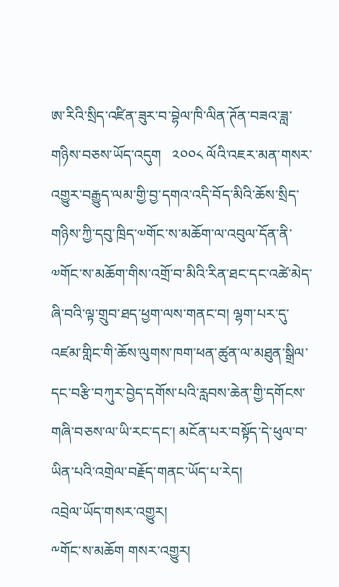ཨ་རིའི་སྲིད་འཛིན་ཟུར་བ་བྷེལ་ཁི་ལིན་ཊོན་བཟའ་ཟླ་གཉིས་བཅས་ཡོད་འདུག   ༢༠༠༨ ལོའི་འཇར་མན་གསར་འགྱུར་བརྒྱུད་ལམ་གྱི་བྱ་དགའ་འདི་བོད་མིའི་ཆོས་སྲིད་གཉིས་ཀྱི་དབུ་ཁྲིད་༧གོང་ས་མཆོག་ལ་འབུལ་དོན་ནི་༧གོང་ས་མཆོག་གིས་འགྲོ་བ་མིའི་རིན་ཐང་དང་འཚེ་མེད་ཞི་བའི་ལྟ་གྲུབ་ཐད་ཕྱག་ལས་གནང་བ། ལྷག་པར་དུ་འཛམ་གླིང་གི་ཆོས་ལུགས་ཁག་ཕན་ཚུན་ལ་མཐུན་སྒྲིལ་དང་བརྩི་བཀུར་བྱེད་དགོས་པའི་རླབས་ཆེན་གྱི་དགོངས་གཞི་བཅས་ལ་ཡི་རང་དང་། མངོན་པར་བསྟོད་དེ་ཕུལ་བ་ཡིན་པའི་འགྲེལ་བརྗོད་གནང་ཡོད་པ་རེད།
འབྲེལ་ཡོད་གསར་འགྱུར།
༸གོང་ས་མཆོག གསར་འགྱུར།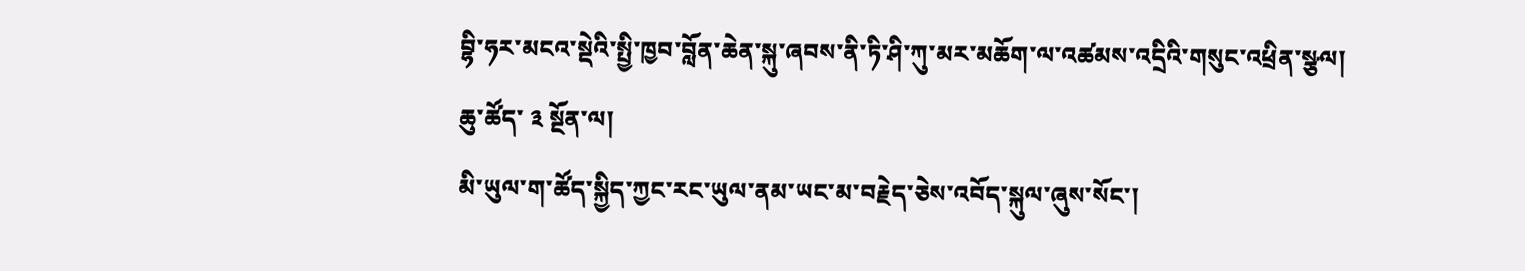བྷི་ཧར་མངའ་སྡེའི་སྤྱི་ཁྱབ་བློན་ཆེན་སྐུ་ཞབས་ནི་ཏི་ཤི་ཀུ་མར་མཆོག་ལ་འཚམས་འདྲིའི་གསུང་འཕྲིན་སྩལ།
ཆུ་ཚོད་ ༣ སྔོན་ལ།
མི་ཡུལ་ག་ཚོད་སྐྱིད་ཀྱང་རང་ཡུལ་ནམ་ཡང་མ་བརྗེད་ཅེས་འབོད་སྐུལ་ཞུས་སོང་།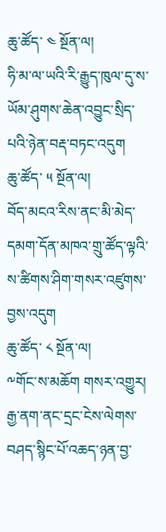ཆུ་ཚོད་ ༤ སྔོན་ལ།
ཧི་མ་ལ་ཡའི་རི་རྒྱུད་ཁུལ་དུ་ས་ཡོམ་ཤུགས་ཆེན་འབྱུང་སྲིད་པའི་ཉེན་བརྡ་བཏང་འདུག
ཆུ་ཚོད་ ༥ སྔོན་ལ།
བོད་མངའ་རིས་ནང་མི་མེད་དམག་དོན་མཁའ་གྲུ་ཚོད་ལྟའི་ས་ཚིགས་ཤིག་གསར་འཛུགས་བྱས་འདུག
ཆུ་ཚོད་ ༨ སྔོན་ལ།
༸གོང་ས་མཆོག གསར་འགྱུར།
རྒྱ་ནག་ནང་དྲང་ངེས་ལེགས་བཤད་སྙིང་པོ་འཆད་ཉན་བྱ་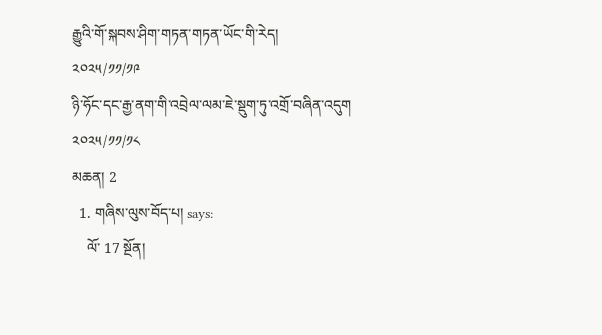རྒྱུའི་གོ་སྐབས་ཤིག་གཏན་གཏན་ཡོང་གི་རེད།
༢༠༢༥/༡༡/༡༩
ཉི་ཧོང་དང་རྒྱ་ནག་གི་འབྲེལ་ལམ་ཇེ་སྡུག་ཏུ་འགྲོ་བཞིན་འདུག
༢༠༢༥/༡༡/༡༨
མཆན། 2
  1. གཞིས་ལུས་བོད་པ། says:
    ལོ་ 17 སྔོན།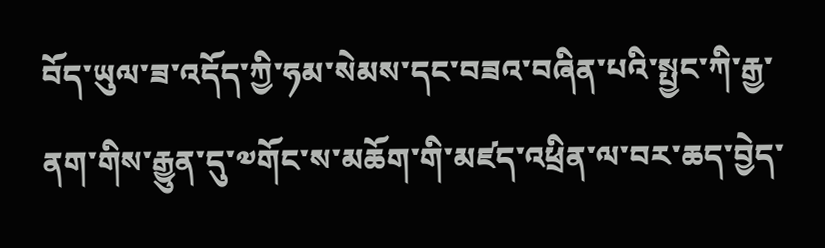བོད་ཡུལ་ཟ་འདོད་ཀྱི་ཧམ་སེམས་དང་བཟའ་བཞིན་པའི་སྤྱང་ཀི་རྒྱ་ནག་གིས་རྒྱུན་དུ་༧གོང་ས་མཆོག་གི་མཛད་འཕྲིན་ལ་བར་ཆད་བྱེད་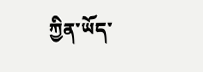ཀྱིན་ཡོད་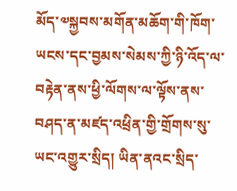མོད་༧སྐྱབས་མགོན་མཆོག་གི་ཁོག་ཡངས་དང་བྱམས་སེམས་ཀྱི་ཉི་འོད་ལ་བརྟེན་ནས་ཕྱི་ལོགས་ལ་ལྟོས་ནས་བཤད་ན་མཛད་འཕྲིན་གྱི་གྲོགས་སུ་ཡང་འགྱུར་སྲིད། ཡིན་ནའང་སྲིད་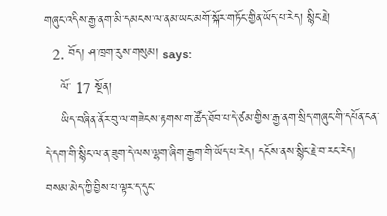གཞུང་འདིས་རྒྱ་ནག་མི་དམངས་ལ་ནམ་ཡང་མགོ་སྐོར་གཏོང་གྱིན་ཡོད་པ་རེད། སྙིང་རྗེ།
  2. བོད། ཤ་ཁྲག་རུས་གསུམ། says:
    ལོ་ 17 སྔོན།
    ཡིད་བཞིན་ནོར་བུ་ལ་གཟེངས་རྟགས་ག་ཚོད་ཐོབ་པ་དེ་ཙམ་གྱིས་རྒྱ་ནག་སྲིད་གཞུང་གི་དཔོན་ངན་དེ་དག་གི་སྙིང་ལ་ན་ཟུག་དེ་ལས་ལྷག་ཞིག་རྒྱག་གི་ཡོད་པ་རེད། དངོས་ནས་སྙིང་རྗེ་བ་རང་རེད། བསམ་མེད་ཀྱི་བྱིས་པ་ལྟར་ད་དུང་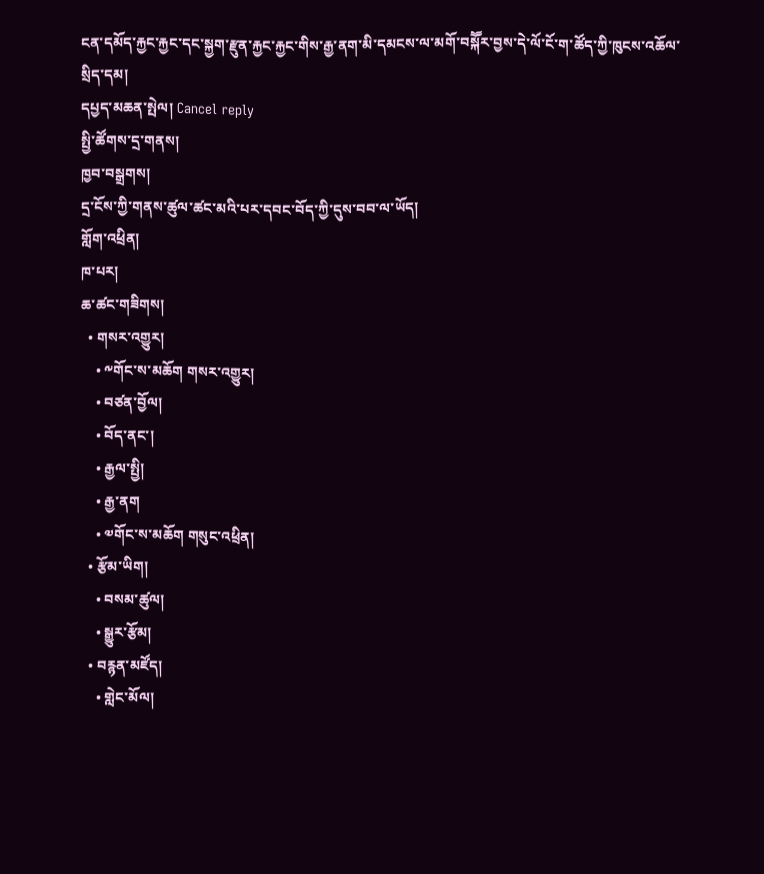ངན་དམོད་རྐྱང་རྐྱང་དང་སྐྱག་རྫུན་རྐྱང་རྐྱང་གིས་རྒྱ་ནག་མི་དམངས་ལ་མགོ་བསྐཽར་བྱས་དེ་ལོ་ངོ་ག་ཚོད་ཀྱི་ཁུངས་འཆོལ་སྲིད་དམ།
དཔྱད་མཆན་སྤེལ། Cancel reply
སྤྱི་ཚོགས་དྲ་གནས།
ཁྱབ་བསྒྲགས།
དྲ་ངོས་ཀྱི་གནས་ཚུལ་ཚང་མའི་པར་དབང་བོད་ཀྱི་དུས་བབ་ལ་ཡོད།
གློག་འཕྲིན།
ཁ་པར།
ཆ་ཚང་གཟིགས།
  • གསར་འགྱུར།
    • ༸གོང་ས་མཆོག གསར་འགྱུར།
    • བཙན་བྱོལ།
    • བོད་ནང་།
    • རྒྱལ་སྤྱི།
    • རྒྱ་ནག
    • ༧གོང་ས་མཆོག གསུང་འཕྲིན།
  • རྩོམ་ཡིག།
    • བསམ་ཚུལ།
    • སྒྱུར་རྩོམ།
  • བརྙན་མཛོད།
    • གླེང་མོལ།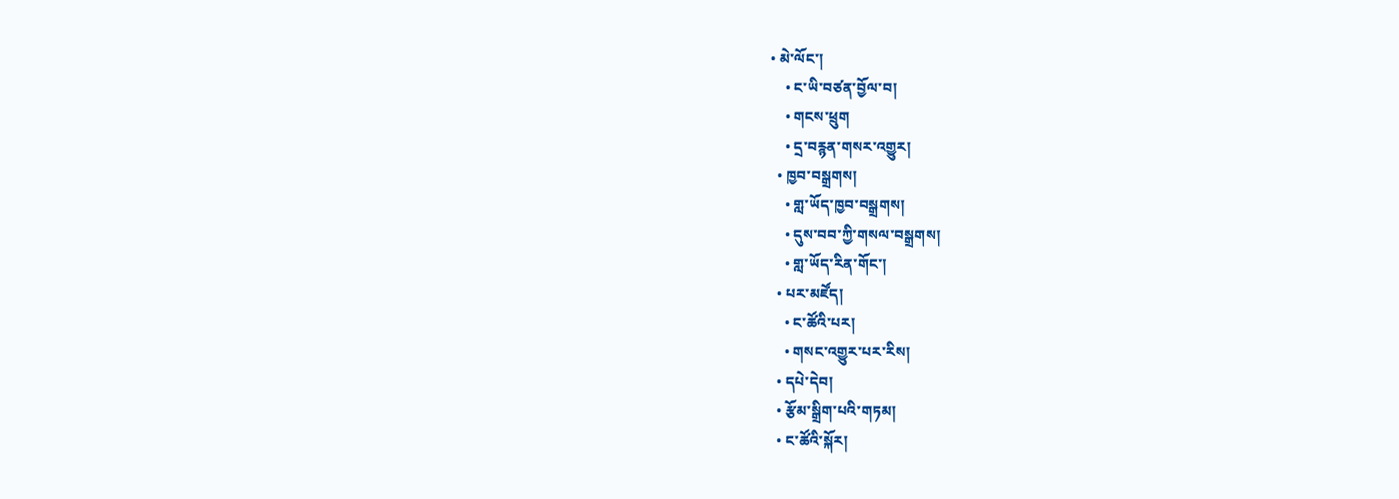• མེ་ལོང་།
    • ང་ཡི་བཙན་བྱོལ་བ།
    • གངས་ཕྲུག
    • དྲ་བརྙན་གསར་འགྱུར།
  • ཁྱབ་བསྒྲགས།
    • གླ་ཡོད་ཁྱབ་བསྒྲགས།
    • དུས་བབ་ཀྱི་གསལ་བསྒྲགས།
    • གླ་ཡོད་རིན་གོང་།
  • པར་མཛོད།
    • ང་ཚོའི་པར།
    • གསང་འགྱུར་པར་རིས།
  • དཔེ་དེབ།
  • རྩོམ་སྒྲིག་པའི་གཏམ།
  • ང་ཚོའི་སྐོར།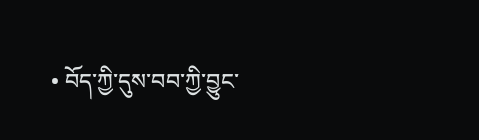• བོད་ཀྱི་དུས་བབ་ཀྱི་བྱུང་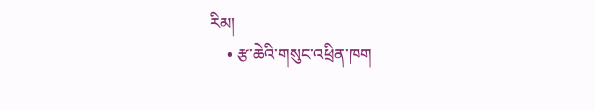རིམ།
    • རྩ་ཆེའི་གསུང་འཕྲིན་ཁག